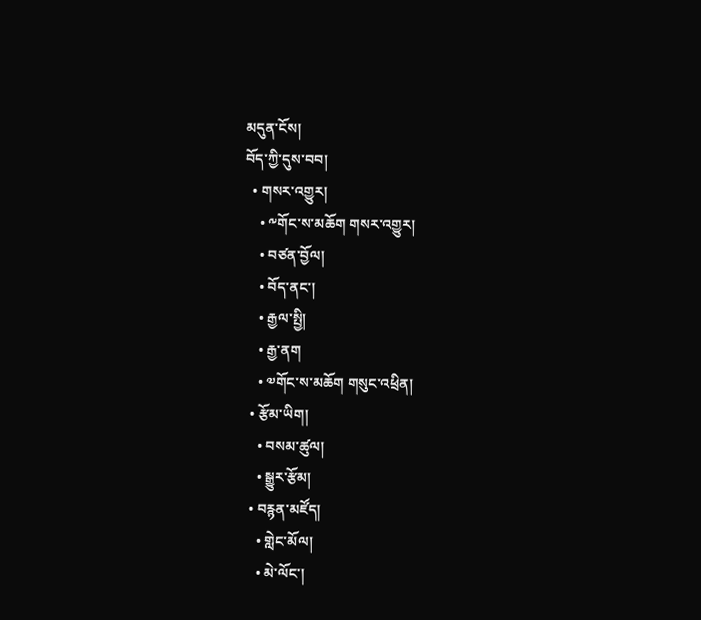མདུན་ངོས།
བོད་ཀྱི་དུས་བབ།
  • གསར་འགྱུར།
    • ༸གོང་ས་མཆོག གསར་འགྱུར།
    • བཙན་བྱོལ།
    • བོད་ནང་།
    • རྒྱལ་སྤྱི།
    • རྒྱ་ནག
    • ༧གོང་ས་མཆོག གསུང་འཕྲིན།
  • རྩོམ་ཡིག།
    • བསམ་ཚུལ།
    • སྒྱུར་རྩོམ།
  • བརྙན་མཛོད།
    • གླེང་མོལ།
    • མེ་ལོང་།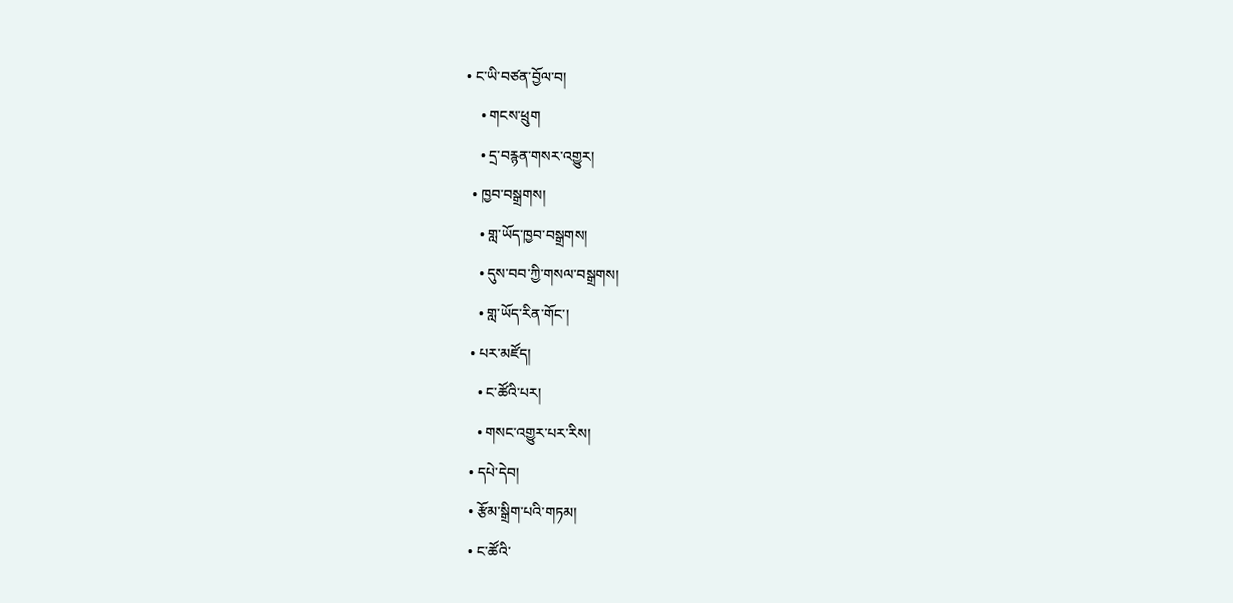• ང་ཡི་བཙན་བྱོལ་བ།
    • གངས་ཕྲུག
    • དྲ་བརྙན་གསར་འགྱུར།
  • ཁྱབ་བསྒྲགས།
    • གླ་ཡོད་ཁྱབ་བསྒྲགས།
    • དུས་བབ་ཀྱི་གསལ་བསྒྲགས།
    • གླ་ཡོད་རིན་གོང་།
  • པར་མཛོད།
    • ང་ཚོའི་པར།
    • གསང་འགྱུར་པར་རིས།
  • དཔེ་དེབ།
  • རྩོམ་སྒྲིག་པའི་གཏམ།
  • ང་ཚོའི་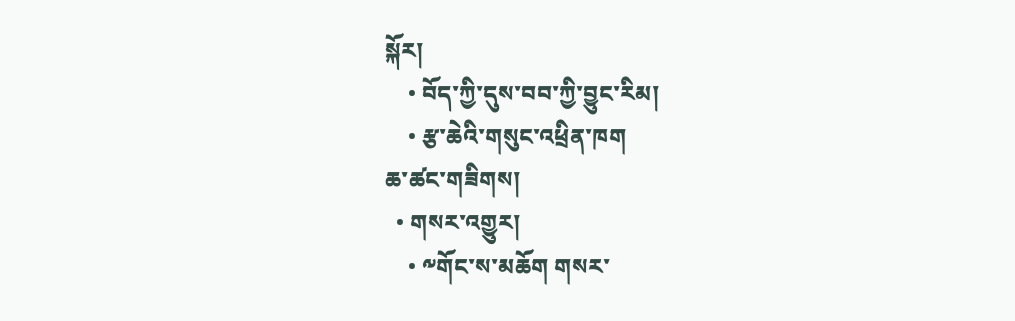སྐོར།
    • བོད་ཀྱི་དུས་བབ་ཀྱི་བྱུང་རིམ།
    • རྩ་ཆེའི་གསུང་འཕྲིན་ཁག
ཆ་ཚང་གཟིགས།
  • གསར་འགྱུར།
    • ༸གོང་ས་མཆོག གསར་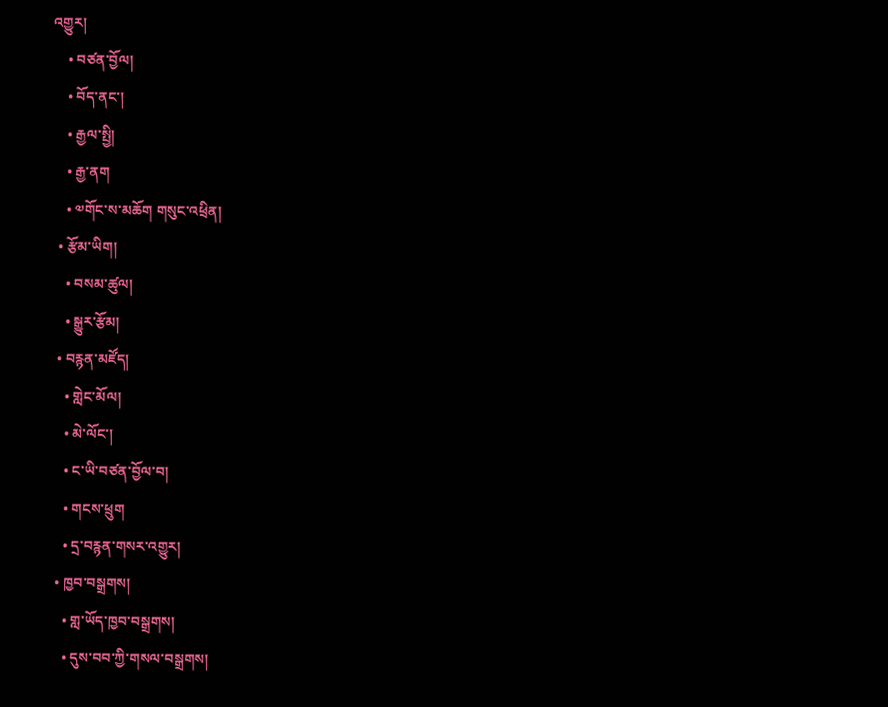འགྱུར།
    • བཙན་བྱོལ།
    • བོད་ནང་།
    • རྒྱལ་སྤྱི།
    • རྒྱ་ནག
    • ༧གོང་ས་མཆོག གསུང་འཕྲིན།
  • རྩོམ་ཡིག།
    • བསམ་ཚུལ།
    • སྒྱུར་རྩོམ།
  • བརྙན་མཛོད།
    • གླེང་མོལ།
    • མེ་ལོང་།
    • ང་ཡི་བཙན་བྱོལ་བ།
    • གངས་ཕྲུག
    • དྲ་བརྙན་གསར་འགྱུར།
  • ཁྱབ་བསྒྲགས།
    • གླ་ཡོད་ཁྱབ་བསྒྲགས།
    • དུས་བབ་ཀྱི་གསལ་བསྒྲགས།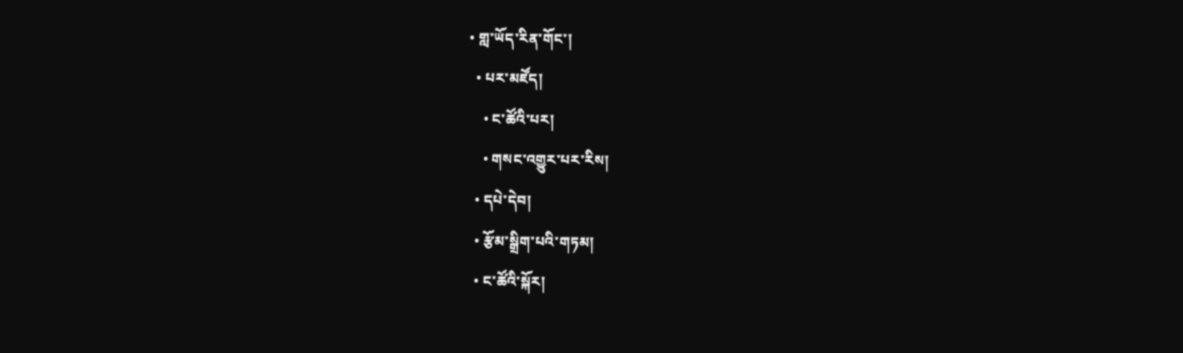• གླ་ཡོད་རིན་གོང་།
  • པར་མཛོད།
    • ང་ཚོའི་པར།
    • གསང་འགྱུར་པར་རིས།
  • དཔེ་དེབ།
  • རྩོམ་སྒྲིག་པའི་གཏམ།
  • ང་ཚོའི་སྐོར།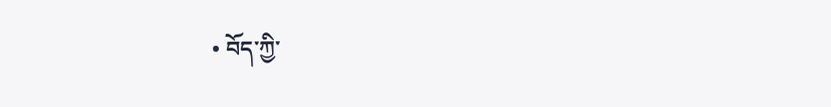• བོད་ཀྱི་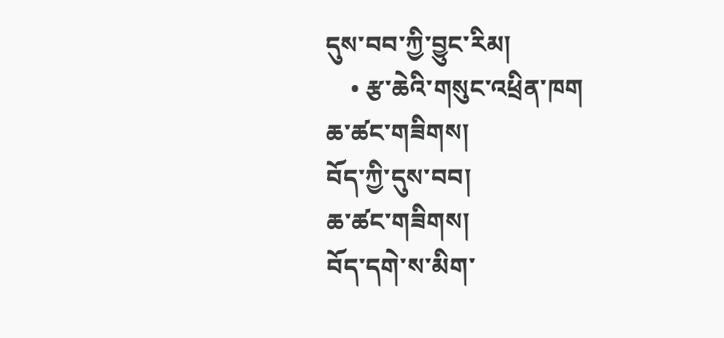དུས་བབ་ཀྱི་བྱུང་རིམ།
    • རྩ་ཆེའི་གསུང་འཕྲིན་ཁག
ཆ་ཚང་གཟིགས།
བོད་ཀྱི་དུས་བབ།
ཆ་ཚང་གཟིགས།
བོད་དགེ་ས་མིག་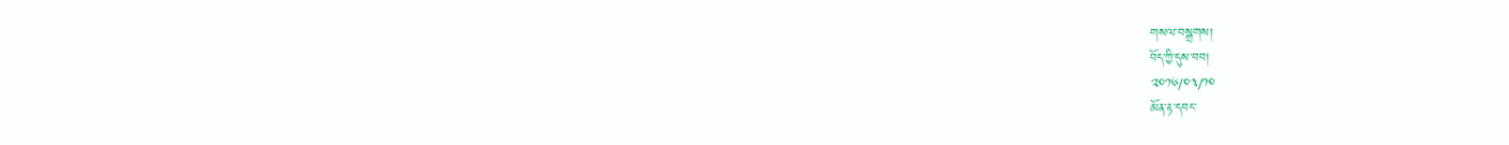གསལ་བསྒྲགས།
བོད་ཀྱི་དུས་བབ།
༢༠༡༦/༠༣/༡༠
མོན་རྟ་དབང་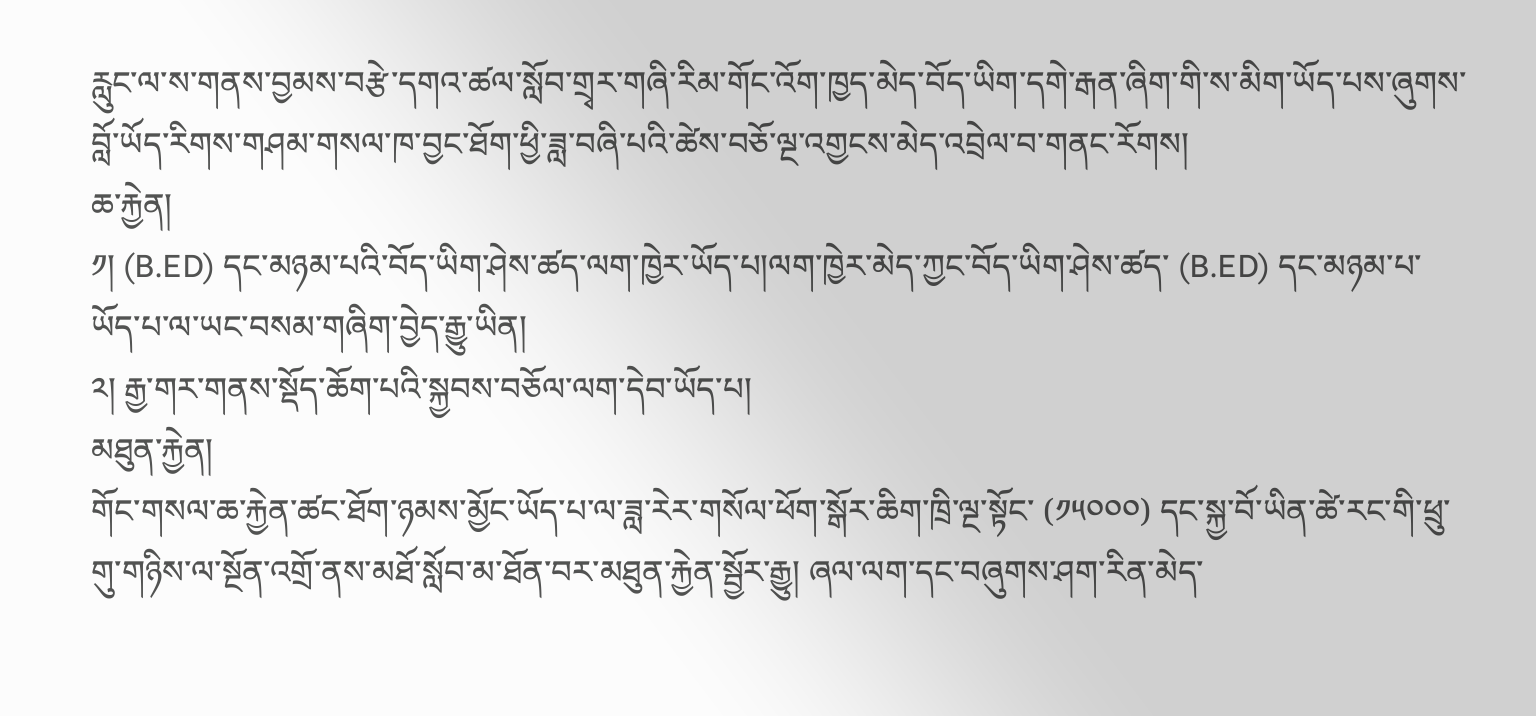རླུང་ལ་ས་གནས་བྱམས་བརྩེ་དགའ་ཚལ་སློབ་གྲྭར་གཞི་རིམ་གོང་འོག་ཁྱད་མེད་བོད་ཡིག་དགེ་རྒན་ཞིག་གི་ས་མིག་ཡོད་པས་ཞུགས་བློ་ཡོད་རིགས་གཤམ་གསལ་ཁ་བྱང་ཐོག་ཕྱི་ཟླ་བཞི་པའི་ཚེས་བཅོ་ལྔ་འགྱངས་མེད་འབྲེལ་བ་གནང་རོགས།
ཆ་རྐྱེན།
༡། (B.ED) དང་མཉམ་པའི་བོད་ཡིག་ཤེས་ཚད་ལག་ཁྱེར་ཡོད་པ།ལག་ཁྱེར་མེད་ཀྱང་བོད་ཡིག་ཤེས་ཚད་ (B.ED) དང་མཉམ་པ་ཡོད་པ་ལ་ཡང་བསམ་གཞིག་བྱེད་རྒྱུ་ཡིན།
༢། རྒྱ་གར་གནས་སྡོད་ཆོག་པའི་སྐྱབས་བཅོལ་ལག་དེབ་ཡོད་པ།
མཐུན་རྐྱེན།
གོང་གསལ་ཆ་རྐྱེན་ཚང་ཐོག་ཉམས་མྱོང་ཡོད་པ་ལ་ཟླ་རེར་གསོལ་ཕོག་སྒོར་ཆིག་ཁྲི་ལྔ་སྟོང་ (༡༥༠༠༠) དང་སྐྱ་བོ་ཡིན་ཚེ་རང་གི་ཕྲུ་གུ་གཉིས་ལ་སྔོན་འགྲོ་ནས་མཐོ་སློབ་མ་ཐོན་བར་མཐུན་རྐྱེན་སྦྱོར་རྒྱུ། ཞལ་ལག་དང་བཞུགས་ཤག་རིན་མེད་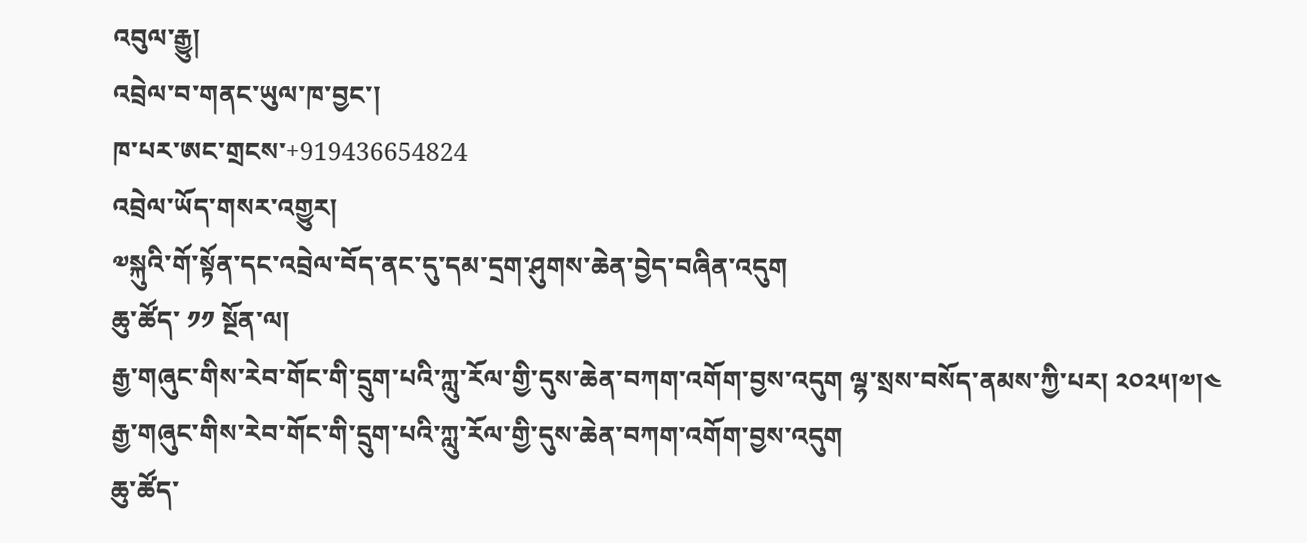འབུལ་རྒྱུ།
འབྲེལ་བ་གནང་ཡུལ་ཁ་བྱང་།
ཁ་པར་ཨང་གྲངས་+919436654824
འབྲེལ་ཡོད་གསར་འགྱུར།
༧སྐུའི་གོ་སྟོན་དང་འབྲེལ་བོད་ནང་དུ་དམ་དྲག་ཤུགས་ཆེན་བྱེད་བཞིན་འདུག
ཆུ་ཚོད་ ༡༡ སྔོན་ལ།
རྒྱ་གཞུང་གིས་རེབ་གོང་གི་དྲུག་པའི་ཀླུ་རོལ་གྱི་དུས་ཆེན་བཀག་འགོག་བྱས་འདུག ལྷ་སྲས་བསོད་ནམས་ཀྱི་པར། ༢༠༢༥།༧།༤
རྒྱ་གཞུང་གིས་རེབ་གོང་གི་དྲུག་པའི་ཀླུ་རོལ་གྱི་དུས་ཆེན་བཀག་འགོག་བྱས་འདུག
ཆུ་ཚོད་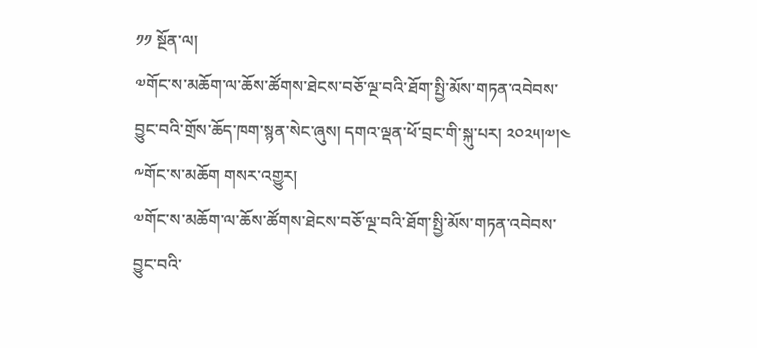༡༡ སྔོན་ལ།
༧གོང་ས་མཆོག་ལ་ཆོས་ཚོགས་ཐེངས་བཅོ་ལྔ་བའི་ཐོག་སྤྱི་མོས་གཏན་འབེབས་བྱུང་བའི་གྲོས་ཆོད་ཁག་སྙན་སེང་ཞུས། དགའ་ལྡན་ཕོ་བྲང་གི་སྐུ་པར། ༢༠༢༥།༧།༤
༸གོང་ས་མཆོག གསར་འགྱུར།
༧གོང་ས་མཆོག་ལ་ཆོས་ཚོགས་ཐེངས་བཅོ་ལྔ་བའི་ཐོག་སྤྱི་མོས་གཏན་འབེབས་བྱུང་བའི་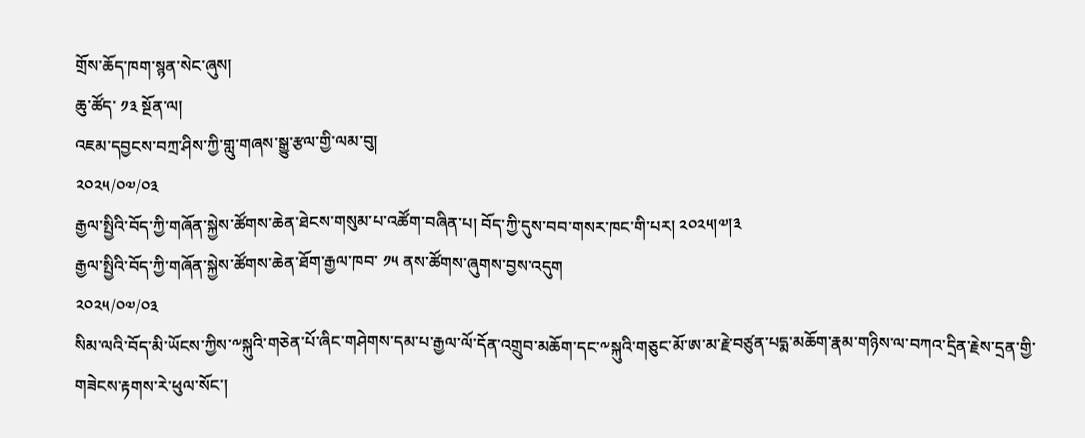གྲོས་ཆོད་ཁག་སྙན་སེང་ཞུས།
ཆུ་ཚོད་ ༡༣ སྔོན་ལ།
འཇམ་དབྱངས་བཀྲ་ཤིས་ཀྱི་གླུ་གཞས་སྒྱུ་རྩལ་གྱི་ལམ་བུ།
༢༠༢༥/༠༧/༠༣
རྒྱལ་སྤྱིའི་བོད་ཀྱི་གཞོན་སྐྱེས་ཚོགས་ཆེན་ཐེངས་གསུམ་པ་འཚོག་བཞིན་པ། བོད་ཀྱི་དུས་བབ་གསར་ཁང་གི་པར། ༢༠༢༥།༧།༣
རྒྱལ་སྤྱིའི་བོད་ཀྱི་གཞོན་སྐྱེས་ཚོགས་ཆེན་ཐོག་རྒྱལ་ཁབ་ ༡༥ ནས་ཚོགས་ཞུགས་བྱས་འདུག
༢༠༢༥/༠༧/༠༣
སིམ་ལའི་བོད་མི་ཡོངས་ཀྱིས་༸སྐུའི་གཅེན་པོ་ཞིང་གཤེགས་དམ་པ་རྒྱལ་ལོ་དོན་འགྲུབ་མཆོག་དང་༸སྐུའི་གཅུང་མོ་ཨ་མ་རྗེ་བཙུན་པདྨ་མཆོག་རྣམ་གཉིས་ལ་བཀའ་དྲིན་རྗེས་དྲན་གྱི་གཟེངས་རྟགས་རེ་ཕུལ་སོང་།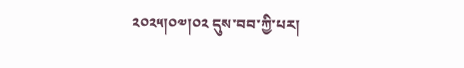༢༠༢༥།༠༧།༠༢ དུས་བབ་ཀྱི་པར།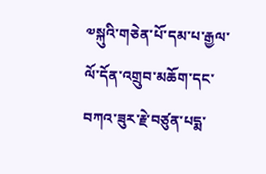༧སྐུའི་གཅེན་པོ་དམ་པ་རྒྱལ་ལོ་དོན་འགྲུབ་མཆོག་དང་བཀའ་ཟུར་རྗེ་བཙུན་པདྨ་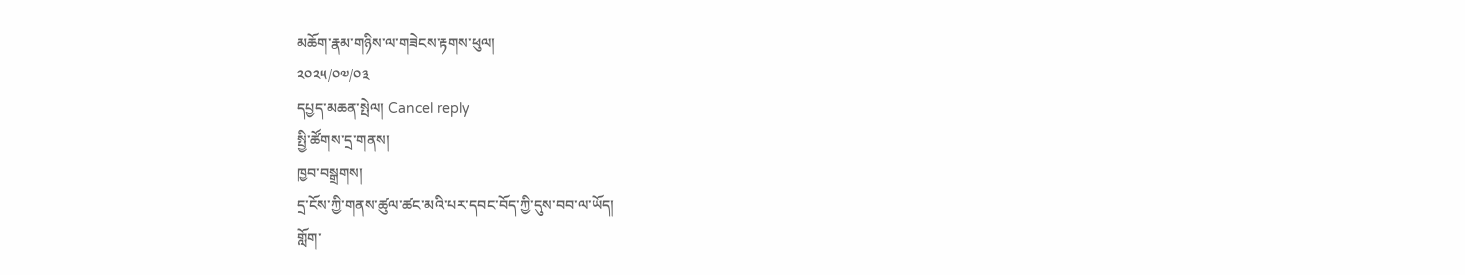མཆོག་རྣམ་གཉིས་ལ་གཟེངས་རྟགས་ཕུལ།
༢༠༢༥/༠༧/༠༣
དཔྱད་མཆན་སྤེལ། Cancel reply
སྤྱི་ཚོགས་དྲ་གནས།
ཁྱབ་བསྒྲགས།
དྲ་ངོས་ཀྱི་གནས་ཚུལ་ཚང་མའི་པར་དབང་བོད་ཀྱི་དུས་བབ་ལ་ཡོད།
གློག་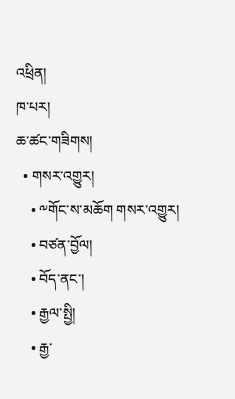འཕྲིན།
ཁ་པར།
ཆ་ཚང་གཟིགས།
  • གསར་འགྱུར།
    • ༸གོང་ས་མཆོག གསར་འགྱུར།
    • བཙན་བྱོལ།
    • བོད་ནང་།
    • རྒྱལ་སྤྱི།
    • རྒྱ་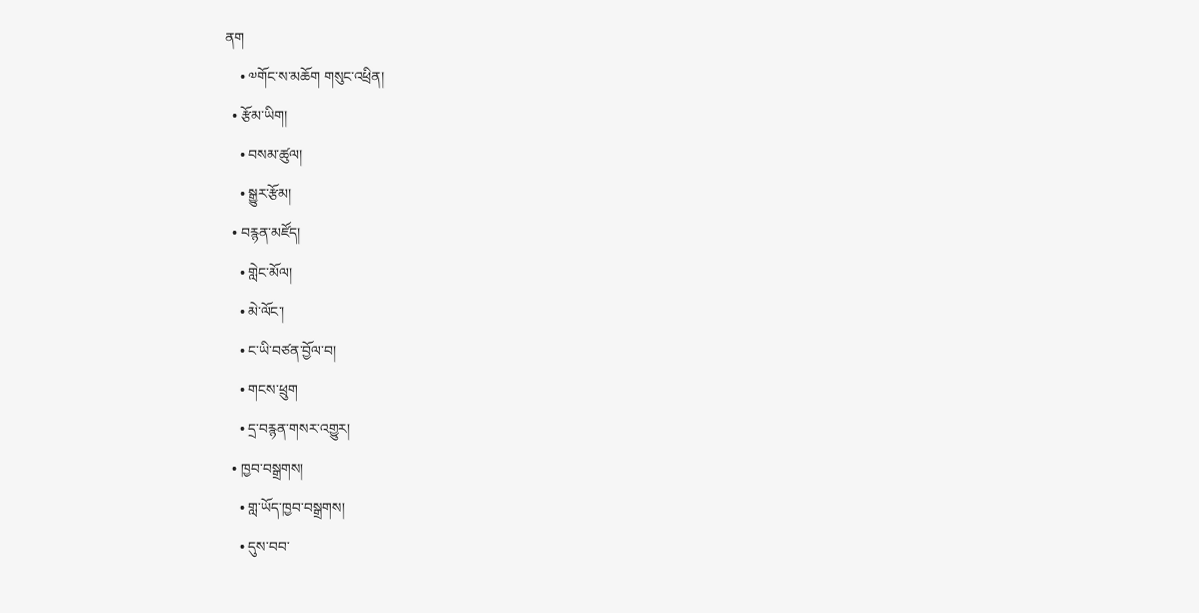ནག
    • ༧གོང་ས་མཆོག གསུང་འཕྲིན།
  • རྩོམ་ཡིག།
    • བསམ་ཚུལ།
    • སྒྱུར་རྩོམ།
  • བརྙན་མཛོད།
    • གླེང་མོལ།
    • མེ་ལོང་།
    • ང་ཡི་བཙན་བྱོལ་བ།
    • གངས་ཕྲུག
    • དྲ་བརྙན་གསར་འགྱུར།
  • ཁྱབ་བསྒྲགས།
    • གླ་ཡོད་ཁྱབ་བསྒྲགས།
    • དུས་བབ་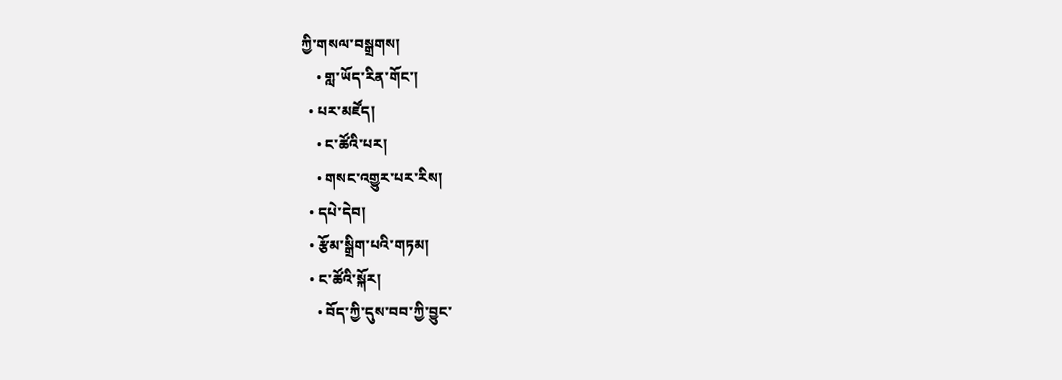ཀྱི་གསལ་བསྒྲགས།
    • གླ་ཡོད་རིན་གོང་།
  • པར་མཛོད།
    • ང་ཚོའི་པར།
    • གསང་འགྱུར་པར་རིས།
  • དཔེ་དེབ།
  • རྩོམ་སྒྲིག་པའི་གཏམ།
  • ང་ཚོའི་སྐོར།
    • བོད་ཀྱི་དུས་བབ་ཀྱི་བྱུང་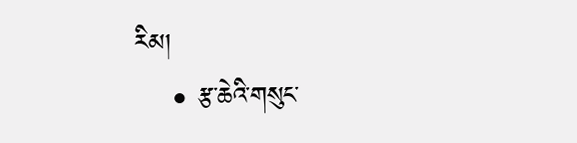རིམ།
    • རྩ་ཆེའི་གསུང་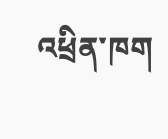འཕྲིན་ཁག